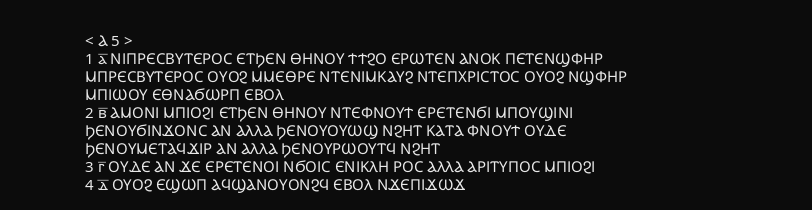< Ⲁ 5 >
1 ⲁ̅ ⲚⲒⲠⲢⲈⲤⲂⲨⲦⲈⲢⲞⲤ ⲈⲦϦⲈⲚ ⲐⲎⲚⲞⲨ ϮϮϨⲞ ⲈⲢⲰⲦⲈⲚ ⲀⲚⲞⲔ ⲠⲈⲦⲈⲚϢⲪⲎⲢ ⲘⲠⲢⲈⲤⲂⲨⲦⲈⲢⲞⲤ ⲞⲨⲞϨ ⲘⲘⲈⲐⲢⲈ ⲚⲦⲈⲚⲒⲘⲔⲀⲨϨ ⲚⲦⲈⲠⲬⲢⲒⲤⲦⲞⲤ ⲞⲨⲞϨ ⲚϢⲪⲎⲢ ⲘⲠⲒⲰⲞⲨ ⲈⲐⲚⲀϬⲰⲢⲠ ⲈⲂⲞⲖ
2 ⲃ̅ ⲀⲘⲞⲚⲒ ⲘⲠⲒⲞϨⲒ ⲈⲦϦⲈⲚ ⲐⲎⲚⲞⲨ ⲚⲦⲈⲪⲚⲞⲨϮ ⲈⲢⲈⲦⲈⲚϬⲒ ⲘⲠⲞⲨϢⲒⲚⲒ ϦⲈⲚⲞⲨϬⲒⲚϪⲞⲚⲤ ⲀⲚ ⲀⲖⲖⲀ ϦⲈⲚⲞⲨⲞⲨⲰϢ ⲚϨⲎⲦ ⲔⲀⲦⲀ ⲪⲚⲞⲨϮ ⲞⲨⲆⲈ ϦⲈⲚⲞⲨⲘⲈⲦⲀϤϪⲒⲢ ⲀⲚ ⲀⲖⲖⲀ ϦⲈⲚⲞⲨⲢⲰⲞⲨⲦϤ ⲚϨⲎⲦ
3 ⲅ̅ ⲞⲨⲆⲈ ⲀⲚ ϪⲈ ⲈⲢⲈⲦⲈⲚⲞⲒ ⲚϬⲞⲒⲤ ⲈⲚⲒⲔⲖⲎ ⲢⲞⲤ ⲀⲖⲖⲀ ⲀⲢⲒⲦⲨⲠⲞⲤ ⲘⲠⲒⲞϨⲒ
4 ⲇ̅ ⲞⲨⲞϨ ⲈϢⲰⲠ ⲀϤϢⲀⲚⲞⲨⲞⲚϨϤ ⲈⲂⲞⲖ ⲚϪⲈⲠⲒϪⲰϪ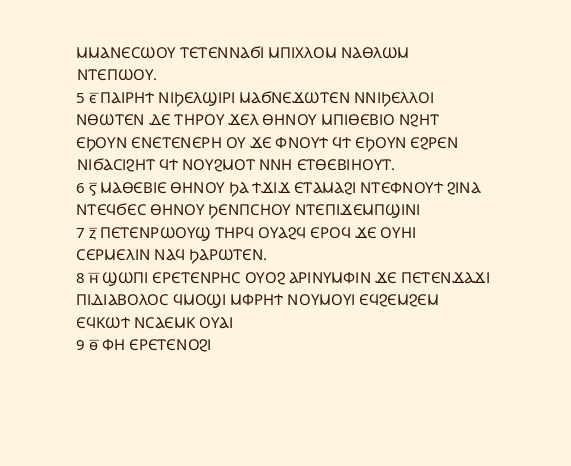ⲘⲘⲀⲚⲈⲤⲰⲞⲨ ⲦⲈⲦⲈⲚⲚⲀϬⲒ ⲘⲠⲒⲬⲖⲞⲘ ⲚⲀⲐⲖⲰⲘ ⲚⲦⲈⲠⲰⲞⲨ.
5 ⲉ̅ ⲠⲀⲒⲢⲎϮ ⲚⲒϦⲈⲖϢⲒⲢⲒ ⲘⲀϬⲚⲈϪⲰⲦⲈⲚ ⲚⲚⲒϦⲈⲖⲖⲞⲒ ⲚⲐⲰⲦⲈⲚ ⲆⲈ ⲦⲎⲢⲞⲨ ϪⲈⲖ ⲐⲎⲚⲞⲨ ⲘⲠⲒⲐⲈⲂⲒⲞ ⲚϨⲎⲦ ⲈϦⲞⲨⲚ ⲈⲚⲈⲦⲈⲚⲈⲢⲎ ⲞⲨ ϪⲈ ⲪⲚⲞⲨϮ ϤϮ ⲈϦⲞⲨⲚ ⲈϨⲢⲈⲚ ⲚⲒϬⲀⲤⲒϨⲎⲦ ϤϮ ⲚⲞⲨϨⲘⲞⲦ ⲚⲚⲎ ⲈⲦⲐⲈⲂⲒⲎⲞⲨⲦ.
6 ⲋ̅ ⲘⲀⲐⲈⲂⲒⲈ ⲐⲎⲚⲞⲨ ϦⲀ ϮϪⲒϪ ⲈⲦⲀⲘⲀϨⲒ ⲚⲦⲈⲪⲚⲞⲨϮ ϨⲒⲚⲀ ⲚⲦⲈϤϬⲈⲤ ⲐⲎⲚⲞⲨ ϦⲈⲚⲠⲤⲎⲞⲨ ⲚⲦⲈⲠⲒϪⲈⲘⲠϢⲒⲚⲒ
7 ⲍ̅ ⲠⲈⲦⲈⲚⲢⲰⲞⲨϢ ⲦⲎⲢϤ ⲞⲨⲀϨϤ ⲈⲢⲞϤ ϪⲈ ⲞⲨⲎⲒ ⲤⲈⲢⲘⲈⲖⲒⲚ ⲚⲀϤ ϦⲀⲢⲰⲦⲈⲚ.
8 ⲏ̅ ϢⲰⲠⲒ ⲈⲢⲈⲦⲈⲚⲢⲎⲤ ⲞⲨⲞϨ ⲀⲢⲒⲚⲨⲘⲪⲒⲚ ϪⲈ ⲠⲈⲦⲈⲚϪⲀϪⲒ ⲠⲒⲆⲒⲀⲂⲞⲖⲞⲤ ϤⲘⲞϢⲒ ⲘⲪⲢⲎϮ ⲚⲞⲨⲘⲞⲨⲒ ⲈϤϨⲈⲘϨⲈⲘ ⲈϤⲔⲰϮ ⲚⲤⲀⲈⲘⲔ ⲞⲨⲀⲒ
9 ⲑ̅ ⲪⲎ ⲈⲢⲈⲦⲈⲚⲞϨⲒ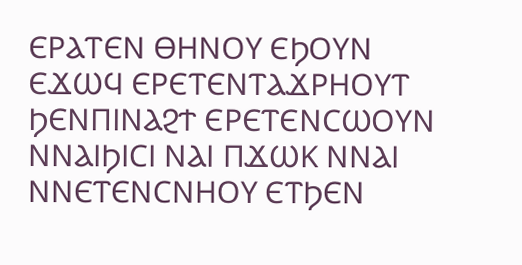ⲈⲢⲀⲦⲈⲚ ⲐⲎⲚⲞⲨ ⲈϦⲞⲨⲚ ⲈϪⲰϤ ⲈⲢⲈⲦⲈⲚⲦⲀϪⲢⲎⲞⲨⲦ ϦⲈⲚⲠⲒⲚⲀϨϮ ⲈⲢⲈⲦⲈⲚⲤⲰⲞⲨⲚ ⲚⲚⲀⲒϦⲒⲤⲒ ⲚⲀⲒ ⲠϪⲰⲔ ⲚⲚⲀⲒ ⲚⲚⲈⲦⲈⲚⲤⲚⲎⲞⲨ ⲈⲦϦⲈⲚ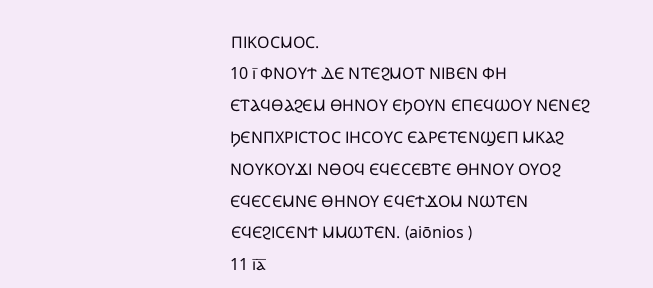ⲠⲒⲔⲞⲤⲘⲞⲤ.
10 ⲓ̅ ⲪⲚⲞⲨϮ ⲆⲈ ⲚⲦⲈϨⲘⲞⲦ ⲚⲒⲂⲈⲚ ⲪⲎ ⲈⲦⲀϤⲐⲀϨⲈⲘ ⲐⲎⲚⲞⲨ ⲈϦⲞⲨⲚ ⲈⲠⲈϤⲰⲞⲨ ⲚⲈⲚⲈϨ ϦⲈⲚⲠⲬⲢⲒⲤⲦⲞⲤ ⲒⲎⲤⲞⲨⲤ ⲈⲀⲢⲈⲦⲈⲚϢⲈⲠ ⲘⲔⲀϨ ⲚⲞⲨⲔⲞⲨϪⲒ ⲚⲐⲞϤ ⲈϤⲈⲤⲈⲂⲦⲈ ⲐⲎⲚⲞⲨ ⲞⲨⲞϨ ⲈϤⲈⲤⲈⲘⲚⲈ ⲐⲎⲚⲞⲨ ⲈϤⲈϮϪⲞⲘ ⲚⲰⲦⲈⲚ ⲈϤⲈϨⲒⲤⲈⲚϮ ⲘⲘⲰⲦⲈⲚ. (aiōnios )
11 ⲓ̅ⲁ̅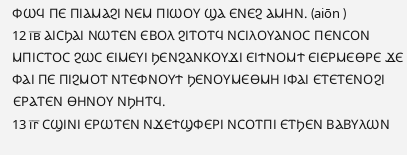ⲪⲰϤ ⲠⲈ ⲠⲒⲀⲘⲀϨⲒ ⲚⲈⲘ ⲠⲒⲰⲞⲨ ϢⲀ ⲈⲚⲈϨ ⲀⲘⲎⲚ. (aiōn )
12 ⲓ̅ⲃ̅ ⲀⲒⲤϦⲀⲒ ⲚⲰⲦⲈⲚ ⲈⲂⲞⲖ ϨⲒⲦⲞⲦϤ ⲚⲤⲒⲖⲞⲨⲀⲚⲞⲤ ⲠⲈⲚⲤⲞⲚ ⲘⲠⲒⲤⲦⲞⲤ ϨⲰⲤ ⲈⲒⲘⲈⲨⲒ ϦⲈⲚϨⲀⲚⲔⲞⲨϪⲒ ⲈⲒϮⲚⲞⲘϮ ⲈⲒⲈⲢⲘⲈⲐⲢⲈ ϪⲈ ⲪⲀⲒ ⲠⲈ ⲠⲒϨⲘⲞⲦ ⲚⲦⲈⲪⲚⲞⲨϮ ϦⲈⲚⲞⲨⲘⲈⲐⲘⲎ ⲒⲪⲀⲒ ⲈⲦⲈⲦⲈⲚⲞϨⲒ ⲈⲢⲀⲦⲈⲚ ⲐⲎⲚⲞⲨ ⲚϦⲎⲦϤ.
13 ⲓ̅ⲅ̅ ⲤϢⲒⲚⲒ ⲈⲢⲰⲦⲈⲚ ⲚϪⲈϮϢⲪⲈⲢⲒ ⲚⲤⲞⲦⲠⲒ ⲈⲦϦⲈⲚ ⲂⲀⲂⲨⲖⲰⲚ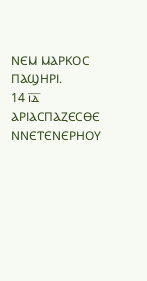ⲚⲈⲘ ⲘⲀⲢⲔⲞⲤ ⲠⲀϢⲎⲢⲒ.
14 ⲓ̅ⲇ̅ ⲀⲢⲒⲀⲤⲠⲀⲌⲈⲤⲐⲈ ⲚⲚⲈⲦⲈⲚⲈⲢⲎⲞⲨ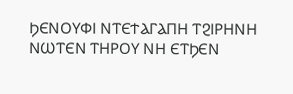ϦⲈⲚⲞⲨⲪⲒ ⲚⲦⲈϮⲀⲄⲀⲠⲎ ⲦϨⲒⲢⲎⲚⲎ ⲚⲰⲦⲈⲚ ⲦⲎⲢⲞⲨ ⲚⲎ ⲈⲦϦⲈⲚ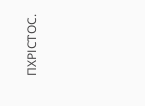ⲠⲬⲢⲒⲤⲦⲞⲤ.